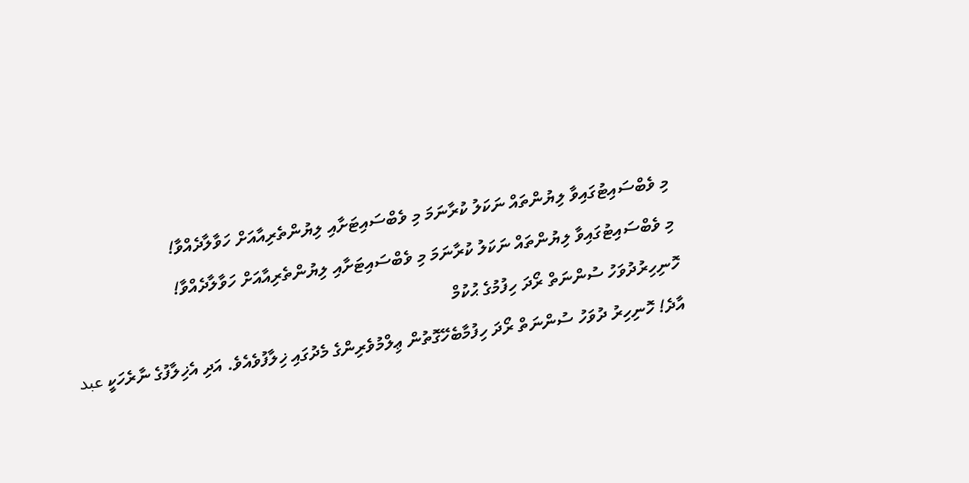މި ވެބްސައިޓުގައިވާ ލިޔުންތައް ނަކަލު ކުރާނަމަ މި ވެބްސައިޓަށާއި ލިޔުންތެރިއާއަށް ހަވާލާދެއްވާ!
މި ވެބްސައިޓުގައިވާ ލިޔުންތައް ނަކަލު ކުރާނަމަ މި ވެބްސައިޓަށާއި ލިޔުންތެރިއާއަށް ހަވާލާދެއްވާ!
ހޮނިހިރުދުވަހު ސުންނަތް ރޯދަ ހިފުމުގެ ޙުކުމް
އާދެ! ހޮނިހިރު ދުވަހު ސުންނަތް ރޯދަ ހިފުމާބެހޭގޮތުން ޢިލްމުވެރިންގެ މެދުގައި ޚިލާފުވެއެވެ. އަދި އެޚިލާފުގެ ނާރެހަކީ عبد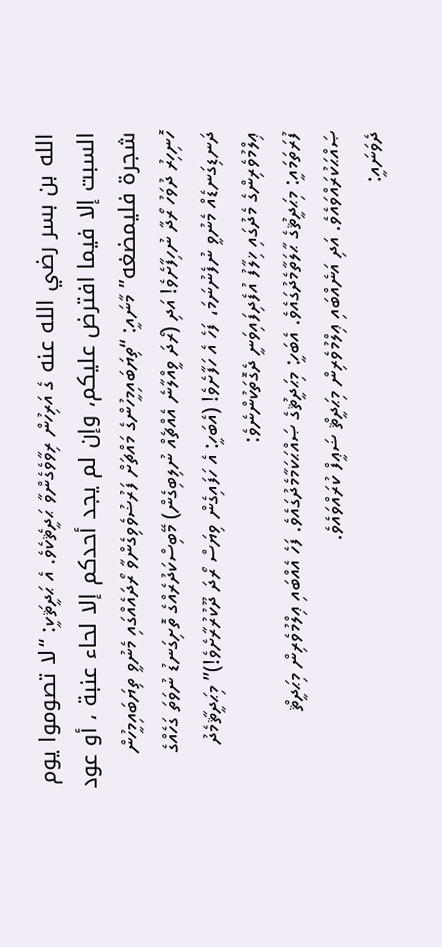الله بن بسر رضي الله عنه ގެ އަރިހުން ރިވާވެގެންވާ ޙަދީޘެކެވެ. އެ ޙަދީޘަކީ: “لا تصوموا يوم السبت إلا فيما افترض عليكم، وإن لم يجد أحدكم إلا لحاء عنبة ، أو عود شجرة فليمضغه” މާނައީ: “ތިޔަބައިމީހުންގެ މައްޗަށް ފަރުޟުވެވިގެންވާ ރޯދައެއްގައި މެނުވީ ތިޔަބައިމީހުން ހޮނިހިރު ދުވަހު ރޯދާ ނުހިފާށެވެ! އަދި (ރޯދަ ވީއްލާނެ އެއްޗެއް ނުލިބިގެން) މޭބިސްކަދުރެއްގެ ތޮށިގަނޑު ނުވަތަ ގަހެއްގެ ދަނޑިގަނޑެއް މެނުވީ ނުފެނުނަމަ، ފަހެ އެ ހަފާށެވެ! (އެބަހީ: އެ ހަފައިގެން ވިޔަސް ރޯދަ ދޫކުރުރާށެވެ!)” މިޙަދީޘާމެދު ޢިލްމުވެރިންގެ މެދުގައި ޚިލާފު އުފެދިފައިވަނީ ދެގޮތަކުންނެވެ:
ފުރަތަމައީ: މިޙަދީޘުގެ ޙާލަތާމެދުގައެވެ. އެބަހީ: މިޙަދީޘުގެ ޞައްޙަކަމާމެދުގައެވެ. ފަހެ އެއްބައި ޢިލްމުވެރިން މިޙަދީޘް ޞައްޙަކުރައްވައެވެ. އަދި އަނެއްބައި ޢިލްމުވެރިން މިޙަދީޘް ޟަޢީފް ކުރައްވައެވެ.
ދެވަނައީ: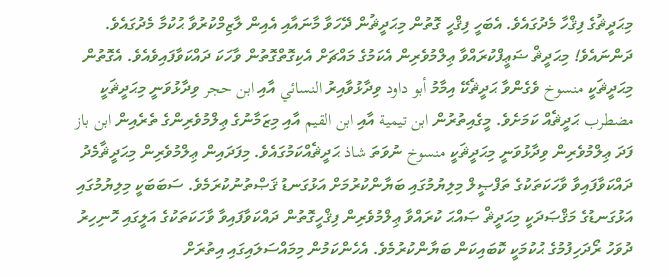މިޙަދީޘުގެ ފިޤްހާ މެދުގައެވެ. އެބަހީ ފިޤްހީ ގޮތުން މިޙަދީޘުން ދޭހަވާ މާނައާއި އެއިން ލާޒިމްކުރުވާ ޙުކުމާ މެދުގައެވެ.
ދަންނައެވެ! މިޙަދީޘް ޟަޢީފްކުރައްވާ ޢިލްމުވެރިން އެކަމުގެ މައްޗަށް އެކިގޮތްގޮތުން ވާހަކަ ދައްކަވާފައިވެއެވެ. އެގޮތުން މިޙަދީޘަކީ منسوخ ވެގެންވާ ޙަދީޘެކޭ އިމާމު أبو داود ވިދާޅުވާއިރު النسائي އާއި ابن حجر ވިދާޅުވަނީ މިޙަދީޘަކީ مضطرب ޙަދީޘެއް ކަމަށެވެ. މީގެއިތުރުން ابن تيمية އާއި ابن القيم އާއި މިޒަމާނުގެ ޢިލްމުވެރިންގެ ތެރެއިން ابن باز ފަދަ ޢިލްމުވެރިން ވިދާޅުވަނީ މިޙަދީޘަކީ منسوخ ނުވަތަ شاذ ޙަދީޘެއްކަމުގައެވެ. މިފަދައިން ޢިލްމުވެރިން މިޙަދީޘާމެދު ދައްކަވާފައިވާ ވާހަކަތަކުގެ ތަފްޞީލް މިލިޔުމުގައި ބަޔާންކުރުމަށް އަޅުގަނޑު ޤަޞްތުނުކުރަމެވެ. ސަބަބަކީ މިލިޔުމުގައި އަޅުގަނޑުގެ މަޤްޞަދަކީ މިޙަދީޘް ޞައްޙަ ކުރައްވާ ޢިލްމުވެރިން ފިޤްހީގޮތުން ދައްކަވާފައިވާ ވާހަކަތަކުގެ އަލީގައި ހޮނިހިރު ދުވަހު ރޯދަހިފުމުގެ ޙުކުމަކީ ކޮބައިކަން ބަޔާންކުރުމެވެ. އެހެންކަމުން މިމައްސަލައިގައި އިތުރަށް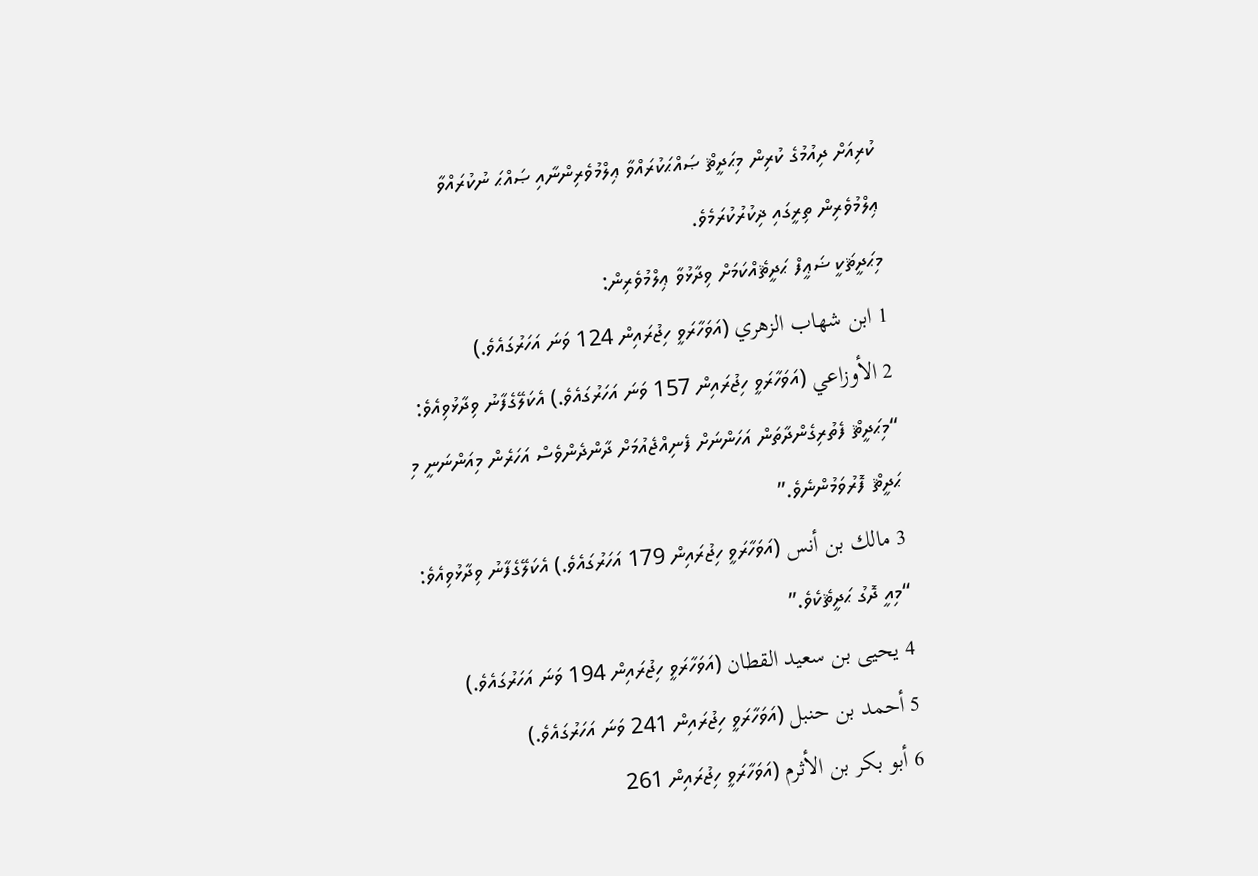ކުރިއަށް ދިއުމުގެ ކުރިން މިޙަދީޘް ޞައްޙަކުރައްވާ ޢިލްމުވެރިންނާއި ޞައްޙަ ނުކުރައްވާ ޢިލްމުވެރިން ތިރީގައި ޛިކުރުކުރަމެވެ.
މިޙަދީޘަކީ ޟަޢީފް ޙަދީޘެއްކަމަށް ވިދާޅުވާ ޢިލްމުވެރިން:
1 ابن شهاب الزهري (އަވަހާރަވީ ހިޖުރައިން 124 ވަނަ އަހަރުގައެވެ.)
2 الأوزاعي (އަވަހާރަވީ ހިޖުރައިން 157 ވަނަ އަހަރުގައެވެ.) އެކަލޭގެފާނު ވިދާޅުވިއެވެ: “މިޙަދީޘް ފެތުރިގެންދާތަން އަހަންނަށް ފެނިއްޖެއުމަށް ދާންދެންވެސް އަހަރެން މިއަންނަނީ މި ޙަދީޘް ފޮރުވަމުންނެވެ.”
3 مالك بن أنس (އަވަހާރަވީ ހިޖުރައިން 179 އަހަރުގައެވެ.) އެކަލޭގެފާނު ވިދާޅުވިއެވެ: “މިއީ ދޮގު ޙަދީޘެކެވެ.”
4 يحيى بن سعيد القطان (އަވަހާރަވީ ހިޖުރައިން 194 ވަނަ އަހަރުގައެވެ.)
5 أحمد بن حنبل (އަވަހާރަވީ ހިޖުރައިން 241 ވަނަ އަހަރުގައެވެ.)
6 أبو بكر بن الأثرم (އަވަހާރަވީ ހިޖުރައިން 261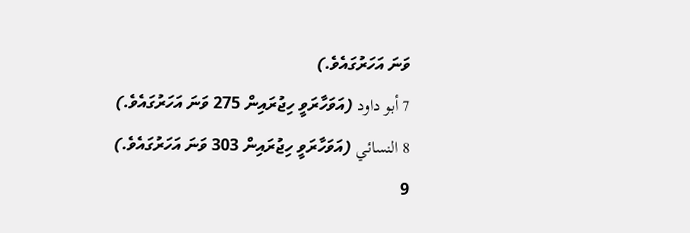ވަނަ އަހަރުގައެވެ.)
7 أبو داود (އަވަހާރަވީ ހިޖުރައިން 275 ވަނަ އަހަރުގައެވެ.)
8 النسائي (އަވަހާރަވީ ހިޖުރައިން 303 ވަނަ އަހަރުގައެވެ.)
9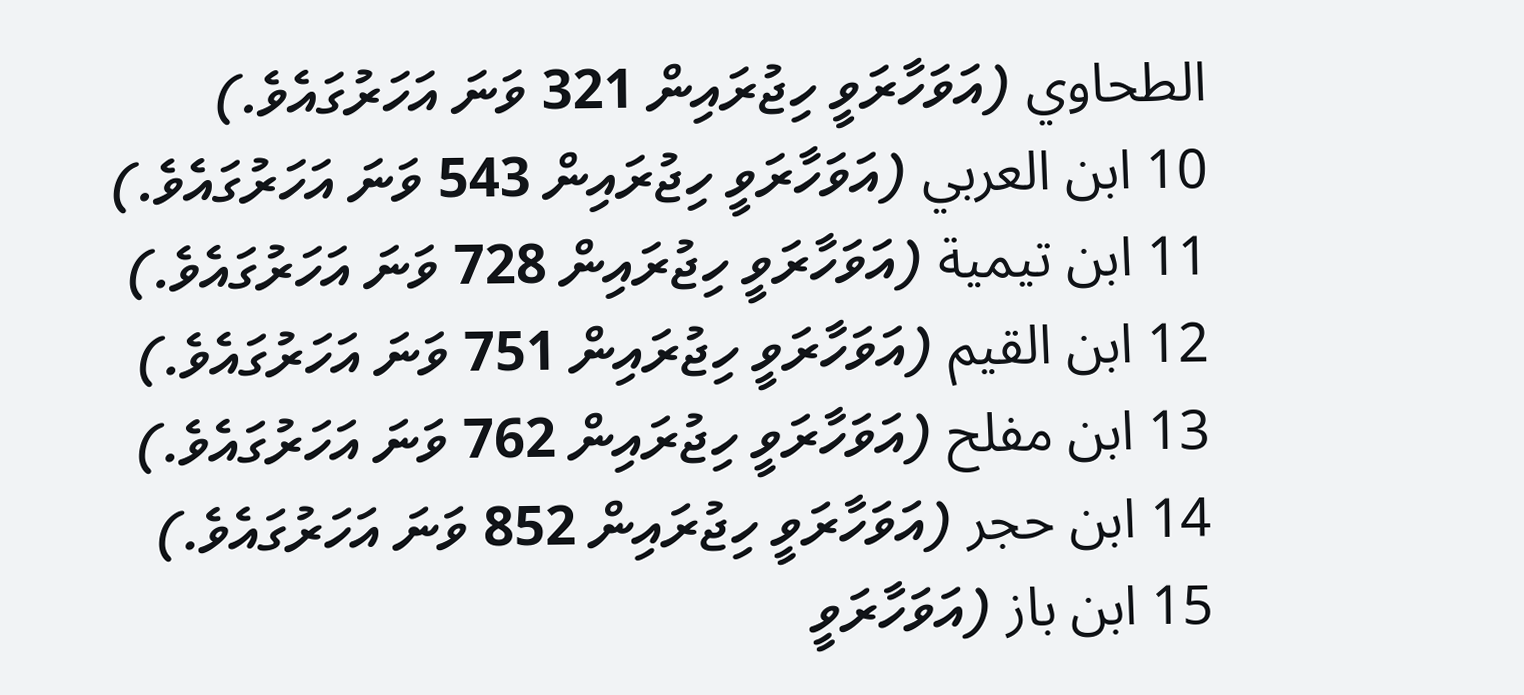الطحاوي (އަވަހާރަވީ ހިޖުރައިން 321 ވަނަ އަހަރުގައެވެ.)
10 ابن العربي (އަވަހާރަވީ ހިޖުރައިން 543 ވަނަ އަހަރުގައެވެ.)
11 ابن تيمية (އަވަހާރަވީ ހިޖުރައިން 728 ވަނަ އަހަރުގައެވެ.)
12 ابن القيم (އަވަހާރަވީ ހިޖުރައިން 751 ވަނަ އަހަރުގައެވެ.)
13 ابن مفلح (އަވަހާރަވީ ހިޖުރައިން 762 ވަނަ އަހަރުގައެވެ.)
14 ابن حجر (އަވަހާރަވީ ހިޖުރައިން 852 ވަނަ އަހަރުގައެވެ.)
15 ابن باز (އަވަހާރަވީ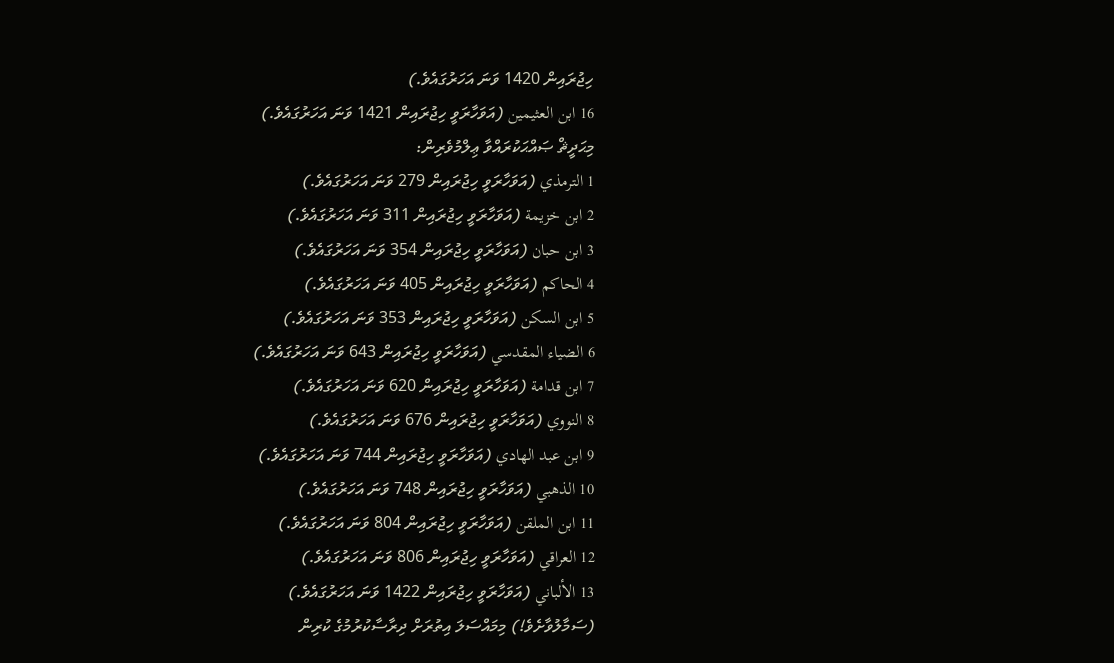ހިޖުރައިން 1420 ވަނަ އަހަރުގައެވެ.)
16 ابن العثيمين (އަވަހާރަވީ ހިޖުރައިން 1421 ވަނަ އަހަރުގައެވެ.)
މިޙަދީޘް ޞައްޙަކުރައްވާ ޢިލްމުވެރިން:
1 الترمذي (އަވަހާރަވީ ހިޖުރައިން 279 ވަނަ އަހަރުގައެވެ.)
2 ابن خزيمة (އަވަހާރަވީ ހިޖުރައިން 311 ވަނަ އަހަރުގައެވެ.)
3 ابن حبان (އަވަހާރަވީ ހިޖުރައިން 354 ވަނަ އަހަރުގައެވެ.)
4 الحاكم (އަވަހާރަވީ ހިޖުރައިން 405 ވަނަ އަހަރުގައެވެ.)
5 ابن السكن (އަވަހާރަވީ ހިޖުރައިން 353 ވަނަ އަހަރުގައެވެ.)
6 الضياء المقدسي (އަވަހާރަވީ ހިޖުރައިން 643 ވަނަ އަހަރުގައެވެ.)
7 ابن قدامة (އަވަހާރަވީ ހިޖުރައިން 620 ވަނަ އަހަރުގައެވެ.)
8 النووي (އަވަހާރަވީ ހިޖުރައިން 676 ވަނަ އަހަރުގައެވެ.)
9 ابن عبد الهادي (އަވަހާރަވީ ހިޖުރައިން 744 ވަނަ އަހަރުގައެވެ.)
10 الذهبي (އަވަހާރަވީ ހިޖުރައިން 748 ވަނަ އަހަރުގައެވެ.)
11 ابن الملقن (އަވަހާރަވީ ހިޖުރައިން 804 ވަނަ އަހަރުގައެވެ.)
12 العراقي (އަވަހާރަވީ ހިޖުރައިން 806 ވަނަ އަހަރުގައެވެ.)
13 الألباني (އަވަހާރަވީ ހިޖުރައިން 1422 ވަނަ އަހަރުގައެވެ.)
(ސަމާލުވާށެވެ!) މިމައްސަލަ އިތުރަށް ދިރާސާކުރުމުގެ ކުރިން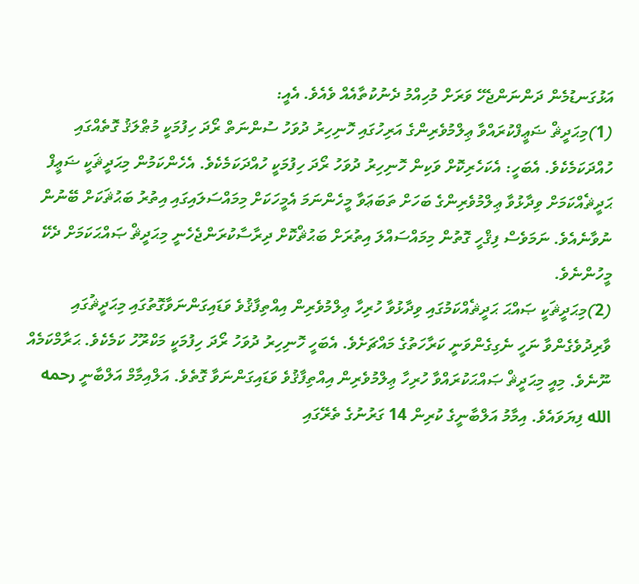އަޅުގަނޑުމެން ދަންނަންޖެހޭ ވަރަށް މުހިއްމު ދެނުކުތާއެއް ވެއެވެ. އެއީ:
(1)މިޙަދީޘް ޟަޢީފްކުރައްވާ ޢިލްމުވެރިންގެ އަރިހުގައި ހޮނިހިރު ދުވަހު ސުންނަތް ރޯދަ ހިފުމަކީ މުޠްލަޤު ގޮތެއްގައި ހުއްދަކަމެކެވެ. އެބަހީ: އެކަހެރިކޮށް ވަކިން ހޮނިހިރު ދުވަހު ރޯދަ ހިފުމަކީ ހުއްދަކަމެކެވެ. އެހެންކަމުން މިޙަދީޘަކީ ޟަޢީފް ޙަދީޘެއްކަމަށް ވިދާޅުވާ ޢިލްމުވެރިންގެ ބަހަށް ތަބަޢަވާ މީހެންނަމަ އެމީހަކަށް މިމައްސަލައިގައި އިތުރު ބަޙުޘަކަށް ބޭނުން ނުވާނެއެވެ. ނަމަވެސް ފިޤްހީ ގޮތުން މިމައްސައްލަ އިތުރަށް ބަޙުޘްކޮށް ދިރާސާކުރަންޖެހެނީ މިޙަދީޘް ޞައްޙަކަމަށް ދެކޭ މީހުންނެވެ.
(2)މިޙަދީޘަކީ ޞައްޙަ ޙަދީޘެއްކަމުގައި ވިދާޅުވާ ހުރިހާ ޢިލްމުވެރިން އިއްތިފާޤުވެ ވަޑައިގަންނަވާގޮތުގައި މިޙަދީޘުގައި ވާރިދުވެގެންވާ ނަހީ ނެގިގެންވަނީ ކަރާހަތުގެ މައްޗަށެވެ. އެބަހީ ހޮނިހިރު ދުވަހު ރޯދަ ހިފުމަކީ މަކްރޫހު ކަމެކެވެ. ޙަރާމްކަމެއް ނޫނެވެ. މިއީ މިޙަދީޘް ޞައްޙަކުރައްވާ ހުރިހާ ޢިލްމުވެރިން އިއްތިފާޤުވެ ވަޑައިގަންނަވާ ގޮތެވެ. އަލްއިމާމް އަލްބާނީ رحمه الله ފިޔަވައެވެ. އިމާމު އަލްބާނީގެ ކުރިން 14 ގަރުނުގެ ތެރޭގައި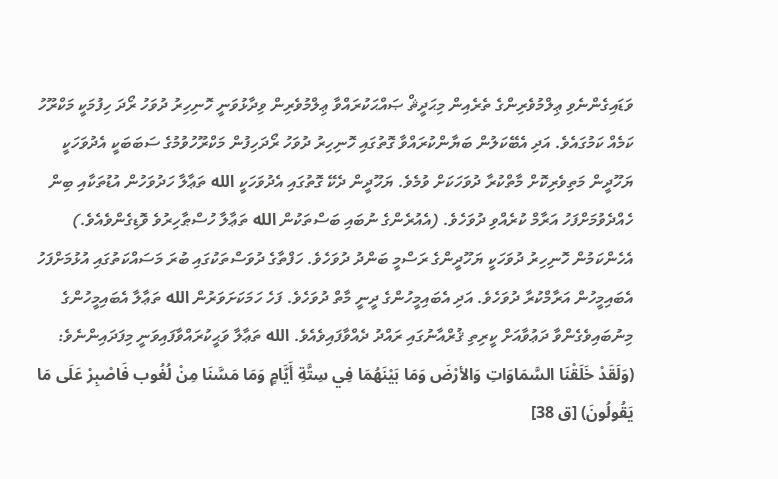ވަޑައިގެންނެވި ޢިލްމުވެރިންގެ ތެރެއިން މިޙަދީޘް ޞައްޙަކުރައްވާ ޢިލްމުވެރިން ވިދާޅުވަނީ ހޮނިހިރު ދުވަހު ރޯދަ ހިފުމަކީ މަކްރޫހު ކަމެއް ކަމުގައެވެ. އަދި އެބޭކަލުން ބަޔާންކުރައްވާ ގޮތުގައި ހޮނިހިރު ދުވަހު ރޯދަހިފުން މަކްރޫހުވުމުގެ ސަބަބަކީ އެދުވަހަކީ ޔަހޫދީން މަތިވެރިކޮށް މާތްކުރާ ދުވަހަކަށް ވުމެވެ. ޔަހޫދީން ދެކޭ ގޮތުގައި އެދުވަހަކީ الله ތަޢާލާ ހަދުވަހުން އުޑުތަކާއި ބިން ހެއްދެވުމަށްފަހު އަރާމް ކުރެއްވި ދުވަހެވެ. (އެއުރެންގެ ނުބައި ބަސްތަކުން الله ތަޢާލާ ހުސްޠާހިރުވެ ވޮޑިގެންވެއެވެ.) އެހެންކަމުން ހޮނިހިރު ދުވަހަކީ ޔަހޫދީންގެ ރަސްމީ ބަންދު ދުވަހެވެ. ހަފްތާގެ ދުވަސްތަކުގައި ބުރަ މަސައްކަތުގައި އުޅުމަށްފަހު އެބައިމީހުން އަރާމްކުރާ ދުވަހެވެ. އަދި އެބައިމީހުންގެ ދީނީ މާތް ދުވަހެވެ. ފަހެ ހަމަކަށަވަރުން الله ތަޢާލާ އެބައިމީހުންގެ މިނުބައިވެގެންވާ ދަޢުވާއަށް ކީރިތި ޤުރްއާނުގައި ރައްދު ދެއްވާފައިވެއެވެ. الله ތަޢާލާ ވަޙީކުރައްވާފައިވަނީ މިފަދައިންނެވެ: (وَلَقَدْ خَلَقْنَا السَّمَاوَاتِ وَالأرْضَ وَمَا بَيْنَهُمَا فِي سِتَّةِ أَيَّامٍ وَمَا مَسَّنَا مِنْ لُغُوب فَاصْبِرْ عَلَى مَا يَقُولُونَ) [ق 38]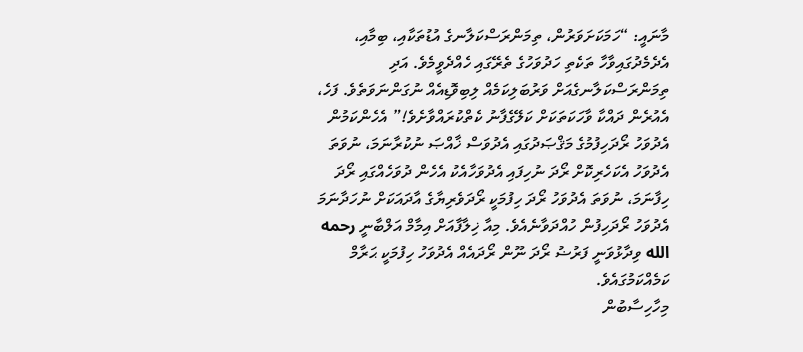މާނައީ: “ހަމަކަށަވަރުން، ތިމަންރަސްކަލާނގެ އުޑުތަކާއި، ބިމާއި، އެދެމެދުގައިވާހާ ތަކެތި ހަދުވަހުގެ ތެރޭގައި ހެއްދެވީމެވެ. އަދި ތިމަންރަސްކަލާނގެއަށް ވަރުބަލިކަމެއް ލިބިވޮޑިއެއް ނުގަންނަވަތެވެ. ފަހެ، އެއުރެން ދައްކާ ވާހަކަތަކަށް ކަލޭގެފާނު ކެތްކުރައްވާށެވެ!” އެހެންކަމުން އެދުވަހު ރޯދަހިފުމުގެ މަޤްޞަދުގައި އެދުވަސް ޚާއްޞަ ނުކުރާނަމަ، ނުވަތަ އެދުވަހު އެކަހެރިކޮށް ރޯދަ ނުހިފައި އެދުވަހާއެކު އެހެން ދުވަހެއްގައި ރޯދަ ހިފާނަމަ، ނުވަތަ އެދުވަހު ރޯދަ ހިފުމަކީ ރޯދަވެރިޔާގެ އާދައަކަށް ނުހަދާނަމަ އެދުވަހު ރޯދަހިފުން ހުއްދަވާނެއެވެ. މިއާ ޚިލާފާއަށް އިމާމް އަލްބާނީ رحمه الله ވިދާޅުވަނީ ފަރުޟު ރޯދަ ނޫން ރޯދައެއް އެދުވަހު ހިފުމަކީ ޙަރާމް ކަމެއްކަމުގައެވެ.
މިހާހިސާބުން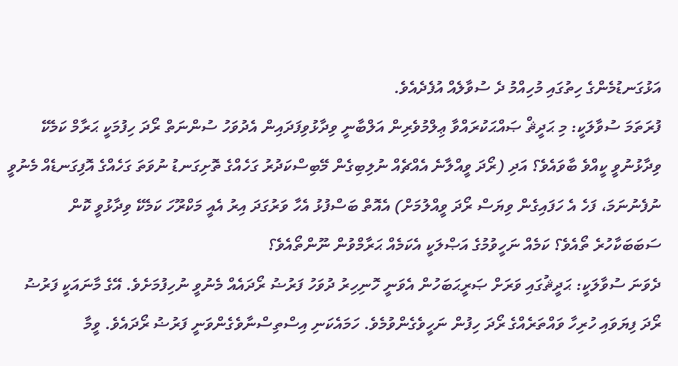އަޅުގަނޑުމެންގެ ހިތުގައި މުހިއްމު ދެ ސުވާލެއް އުފެދެއެވެ.
ފުރަތަމަ ސުވާލަކީ: މި ޙަދީޘް ޞައްޙަކުރައްވާ ޢިލްމުވެރިން އަލްބާނީ ވިދާޅުވިފަދައިން އެދުވަހު ސުންނަތް ރޯދަ ހިފުމަކީ ޙަރާމް ކަމެކޭ ވިދާޅުނުވީ ކީއްވެ ބާވައެވެ؟ އަދި (ރޯދަ ވީއްލާނެ އެއްޗެއް ނުލިބިގެން މޭބިސްކަދުރު ގަހެއްގެ ތޮށިގަނޑު ނުވަތަ ގަހެއްގެ އޮފިގަނޑެއް މެނުވީ ނުފެނުނަމަ، ފަހެ އެ ހަފައިގެން ވިޔަސް ރޯދަ ވީއްލުމަށް) އެއޮތް ބަސްފުޅު އެހާ ވަރުގަދަ އިރު އެއީ މަކްރޫހަ ކަމެކޭ ވިދާޅުވީ ކޮން ސަބަބަކާހުރެ ތޯއެވެ؟ ކަމެއް ނަހީވުމުގެ އަޞްލަކީ އެކަމެއް ޙަރާމްވުން ނޫންތޯއެވެ؟
ދެވަނަ ސުވާލަކީ: ޙަދީޘުގައި ވަރަށް ޞަރީޙަބަހުން އެވަނީ ހޮނިހިރު ދުވަހު ފަރުޟު ރޯދައެއް މެނުވީ ނުހިފުމަށެވެ. އޭގެ މާނައަކީ ފަރުޟު ރޯދަ ފިޔަވައި ހުރިހާ ވައްތަރެއްގެ ރޯދަ ހިފުން ނަހީވެގެންވުމެވެ. ހަމައެކަނި އިސްތިސްނާވެގެންވަނީ ފަރުޟު ރޯދައެވެ. ވީމާ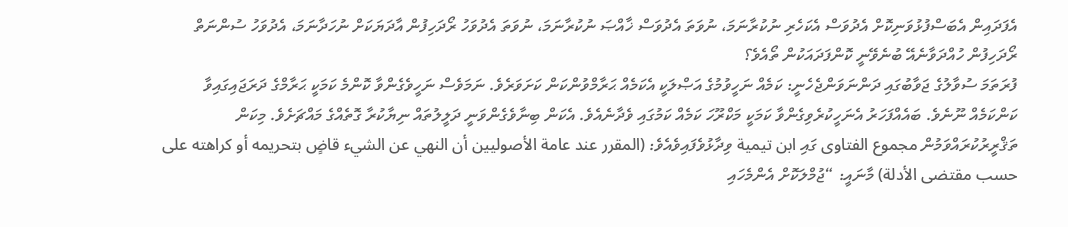އެފަދައިން އެބަސްފުޅުވަނިކޮށް އެދުވަސް އެކަހެރި ނުކުރާނަމަ، ނުވަތަ އެދުވަސް ޚާއްޞަ ނުކުރާނަމަ، ނުވަތަ އެދުވަހު ރޯދަހިފުން އާދަޔަކަށް ނުހަދާނަމަ، އެދުވަހު ސުންނަތް ރޯދަހިފުން ހުއްދަވާނެއޭ ބުނެވޭނީ ކޮންފަދައަކުން ތޯއެވެ؟
ފުރަތަމަ ސުވާލުގެ ޖަވާބުގައި ދަންނަވަންޖެހެނީ: ކަމެއް ނަހީވުމުގެ އަޞްލަކީ އެކަމެއް ޙަރާމްވުންކަން ކަށަވަރެވެ. ނަމަވެސް ނަހީވެގެންވާ ކޮންމެ ކަމަކީ ޙަރާމްގެ ދަރަޖައިގައިވާ ކަންކަމެއް ނޫނެވެ. ބައެއްފަހަރު އެނަހީކުރެވިގެންވާ ކަމަކީ މަކްރޫހަ ކަމެއް ކަމުގައި ވެދާނެއެވެ. އެކަން ބިނާވެގެންވަނީ ދަލީލުތައް ނިޔާކުރާ ގޮތެއްގެ މައްޗަށެވެ. މިކަން ތަޤްރީރުކުރައްވަމުން مجموع الفتاوى ގައި ابن تيمية ވިދާޅުވެފައިވެއެވެ: (المقرر عند عامة الأصوليين أن النهي عن الشيء قاضٍ بتحريمه أو كراهته على حسب مقتضى الأدلة) މާނައީ: “ޖުމްލަކޮށް އެންމެހައި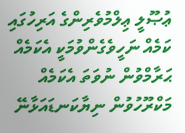ޢުޞޫލީ ޢިލްމުވެރިންގެ އަރިހުގައި ކަމެއް ނަހީވެގެންވުމަކީ އެކަމެއް ޙަރާމްވުން ނުވަތަ އެކަމެއް މަކްރޫހުވުން ނިޔާކަނޑައަޅާނޭ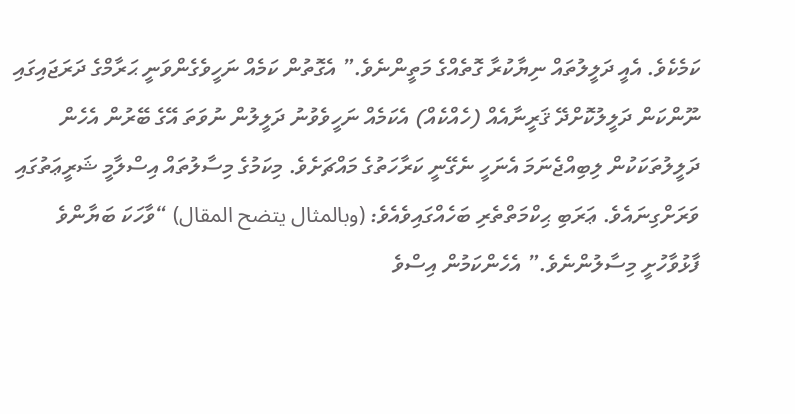ކަމެކެވެ. އެއީ ދަލީލުތައް ނިޔާކުރާ ގޮތެއްގެ މަތީންނެވެ.” އެގޮތުން ކަމެއް ނަހީވެގެންވަނީ ޙަރާމްގެ ދަރަޖައިގައި ނޫންކަން ދަލީލުކޮށްދޭ ޤަރީނާއެއް (ހެއްކެއް) އެކަމެއް ނަހީވެވުނު ދަލީލުން ނުވަތަ އޭގެ ބޭރުން އެހެން ދަލީލުތަކަކުން ލިބިއްޖެނަމަ އެނަހީ ނެގޭނީ ކަރާހަތުގެ މައްޗަށެވެ. މިކަމުގެ މިސާލުތައް އިސްލާމީ ޝަރީޢަތުގައި ވަރަށްގިނައެވެ. ޢަރަބި ޙިކްމަތްތެރި ބަހެއްގައިވެއެވެ: (وبالمثال يتضح المقال) “ވާހަކަ ބަޔާންވެ ފާޅުވާހުށީ މިސާލުންނެވެ.” އެހެންކަމުން އިސްވެ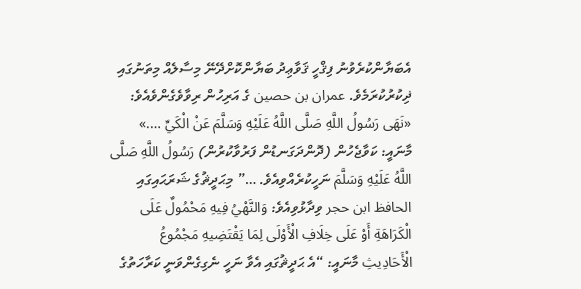އެބަޔާންކުރެވުނު ފިޤްހީ ޤަވާޢިދު ބަޔާންކޮށްދޭނޭ މިސާލެއް މިތަނުގައި ޛިކުރުކުރަމެވެ. عمران بن حصين ގެ އަރިހުން ރިވާވެގެންވެއެވެ: «نَهَى رَسُولُ اللَّهِ صَلَّى اللَّهُ عَلَيْهِ وَسَلَّمَ عَنْ الْكَيِّ ….» މާނައީ: ކަވާޖެހުން (ދޮންދަގަނޑުން ފަރުވާކުރުން) رَسُولُ اللَّهِ صَلَّى اللَّهُ عَلَيْهِ وَسَلَّمَ ނަހީކުރެއްވިއެވެ. …” މިޙަދީޘުގެ ޝަރަޙައިގައި الحافظ ابن حجر ވިދާޅުވިއެވެ: وَالنَّهْيُ فِيهِ مَحْمُولٌ عَلَى الْكَرَاهَةِ أَوْ عَلَى خِلَافِ الْأَوْلَى لِمَا يَقْتَضِيهِ مَجْمُوعُ الْأَحَادِيثِ މާނައީ: “އެ ޙަދީޘުގައި އެވާ ނަހީ ނެގިގެންވަނީ ކަރާހަތުގެ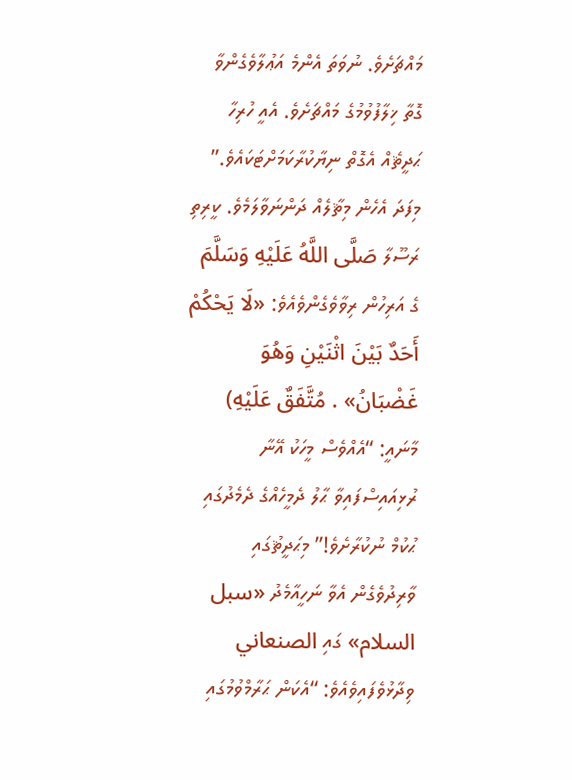މައްޗަށެވެ. ނުވަތަ އެންމެ އަޢުލާވެގެންވާ ގޮތާ ޚިލާފުވުމުގެ މައްޗަށެވެ. އެއީ ހުރިހާ ޙަދީޘެއް އެގޮތް ނިޔާކުރާކަމަށްޓަކައެވެ.” މިފަދަ އެހެން މިޘާލެއް ދަންނަވާލަމެވެ. ކީރިތި ރަސޫލާ صَلَّى اللَّهُ عَلَيْهِ وَسَلَّمَ ގެ އަރިހުން ރިވާވެގެންވެއެވެ: «لَا يَحْكُمْ أَحَدٌ بَيْنَ اثْنَيْنِ وَهُوَ غَضْبَانُ» . مُتَّفَقٌ عَلَيْهِ) މާނައީ: “އެއްވެސް މީހަކު އޭނާ ރުޅިއައިސްފައިވާ ޙާލު ދެމީހެއްގެ ދެމެދުގައި ޙުކުމް ނުކުރާށެވެ!” މިޙަދީޘުގައި ވާރިދުވެގެން އެވާ ނަހީއާމެދު «سبل السلام» ގައި الصنعاني ވިދާޅުވެފައިވެއެވެ: “އެކަން ޙަރާމްވުމުގައި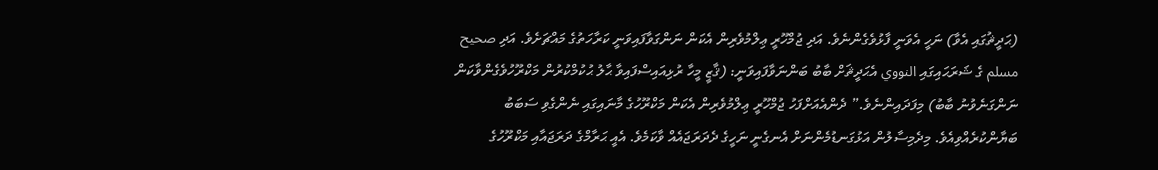(ޙަދީޘުގައި އެވާ) ނަހީ އެވަނީ ފާޅުވެގެންނެވެ. އަދި ޖުމްހޫރީ ޢިލްމުވެރިން އެކަން ނަންގަވާފައިވަނީ ކަރާހަތުގެ މައްޗަށެވެ. އަދި صحيح مسلم ގެ ޝަރަޙައިގައި النووي އެޙަދީޘަށް ބާބު ބަންނަވާފައިވަނީ: (ޤާޒީ މީހާ ރުޅިއައިސްފައިވާ ޙާލު ޙުކުމްކުރުން މަކްރޫހުވެގެންވާކަން ނަންގަނެވުނު ބާބު) މިފަދައިންނެވެ.” ދެންއެއަށްފަހު ޖުމްހޫރީ ޢިލްމުވެރިން އެކަން މަކްރޫހުގެ މާނައިގައި ނެންގެވި ސަބަބު ބަޔާންކުރެއްވިއެވެ. މިދެމިސާލުން އަޅުގަނޑުމެންނަށް އެނގެނީ ނަހީގެ ދެދަރަޖައެއް ވާކަމެވެ. އެއީ ޙަރާމްގެ ދަރަޖައާއި މަކްރޫހުގެ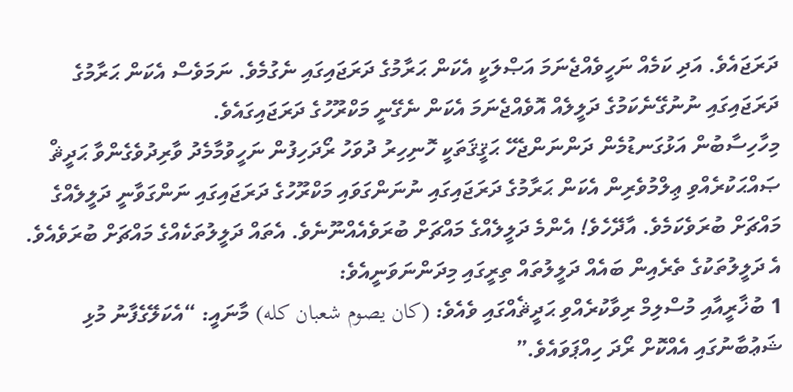ދަރަޖައެވެ. އަދި ކަމެއް ނަހީވެއްޖެނަމަ އަޞްލަކީ އެކަން ޙަރާމުގެ ދަރަޖައިގައި ނެގުމެވެ. ނަމަވެސް އެކަން ޙަރާމުގެ ދަރަޖައިގައި ނުނުގޭނެކަމުގެ ދަލީލެއް އޮވެއްޖެނަމަ އެކަން ނެގޭނީ މަކްރޫހުގެ ދަރަޖައިގައެވެ.
މިހާހިސާބުން އަޅުގަނޑުމެން ދަންނަންޖެހޭ ޙަޤީޤަތަކީ ހޮނިހިރު ދުވަހު ރޯދަހިފުން ނަހީވުމާމެދު ވާރިދުވެގެންވާ ޙަދީޘް ޞައްޙަކުރެއްވި ޢިލްމުވެރިން އެކަން ޙަރާމުގެ ދަރަޖައިގައި ނުނަންގަވައި މަކްރޫހުގެ ދަރަޖައިގައި ނަންގަވާނީ ދަލީލެއްގެ މައްޗަށް ބުރަވެކަމެވެ. އާދޭހެވެ! އެންމެ ދަލީލެއްގެ މައްޗަށް ބުރަވެއެއްނޫނެވެ. އެތައް ދަލީލުތަކެއްގެ މައްޗަށް ބުރަވެއެވެ. އެ ދަލީލުތަކުގެ ތެރެއިން ބައެއް ދަލީލުތައް ތިރީގައި މިދަންނަވަނީއެވެ:
1 ބުޚާރީއާއި މުސްލިމް ރިވާކުރެއްވި ޙަދީޘެއްގައި ވެއެވެ: (كان يصوم شعبان كله) މާނައީ: “އެކަލޭގެފާނު މުޅި ޝަޢުބާނުގައި އެއްކޮށް ރޯދަ ހިއްޕަވައެވެ.”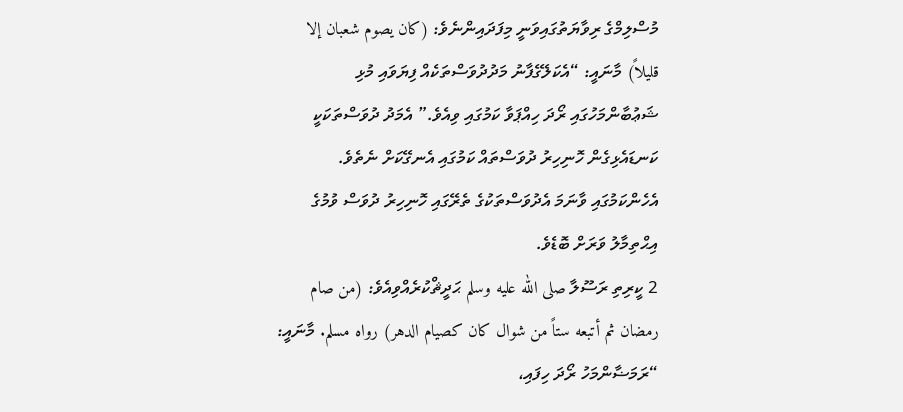މުސްލިމްގެ ރިވާޔަތުގައިވަނީ މިފަދައިންނެވެ: (كان يصوم شعبان إلا قليلاً) މާނައީ: “އެކަލޭގެފާނު މަދުދުވަސްތަކެއް ފިޔަވައި މުޅި ޝަޢުބާންމަހުގައި ރޯދަ ހިއްޕަވާ ކަމުގައި ވިއެވެ.” އެމަދު ދުވަސްތަކަކީ ކަނޑައެޅިގެން ހޮނިހިރު ދުވަސްތައް ކަމުގައި އެނގޭކަށް ނެތެވެ. އެހެންކަމުގައި ވާނަމަ އެދުވަސްތަކުގެ ތެރޭގައި ހޮނިހިރު ދުވަސް ވުމުގެ އިޙްތިމާލު ވަރަށް ބޮޑެވެ.
2 ކީރިތި ރަސޫލާ صلى الله عليه وسلم ޙަދީޘްކުރެއްވިއެވެ: (من صام رمضان ثم أتبعه ستاً من شوال كان كصيام الدهر) رواه مسلم. މާނައީ: “ރަމަޟާންމަހު ރޯދަ ހިފައި،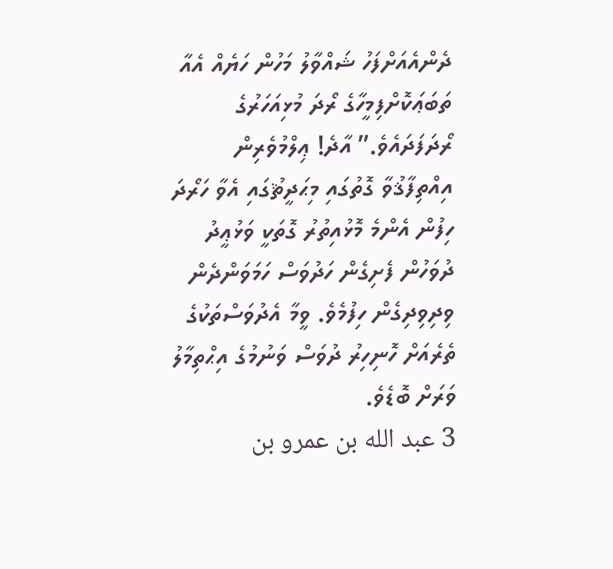ދެންއެއަށްފަހު ޝައްވާލު މަހުން ހަޔެއް އެއާ ތަބަޢަކޮށްފިމީހާގެ ރޯދަ މުޅިއަހަރުގެ ރޯދަފަދައެވެ.” އާދެ! ޢިލްމުވެރިން އިއްތިފާޤުވާ ގޮތުގައި މިޙަދީޘުގައި އެވާ ހަރޯދަ ހިފުން އެންމެ މޮޅުއިތުރު ގޮތަކީ ވަޅުޢީދު ދުވަހުން ފެށިގެން ހަދުވަސް ހަމަވަންދެން ވިދިވިދިގެން ހިފުމެވެ. ވީމާ އެދުވަސްތަކުގެ ތެރެއަށް ހޮނިހިރު ދުވަސް ވަނުމުގެ އިޙްތިމާލު ވަރަށް ބޮޑެވެ.
3 عبد الله بن عمرو بن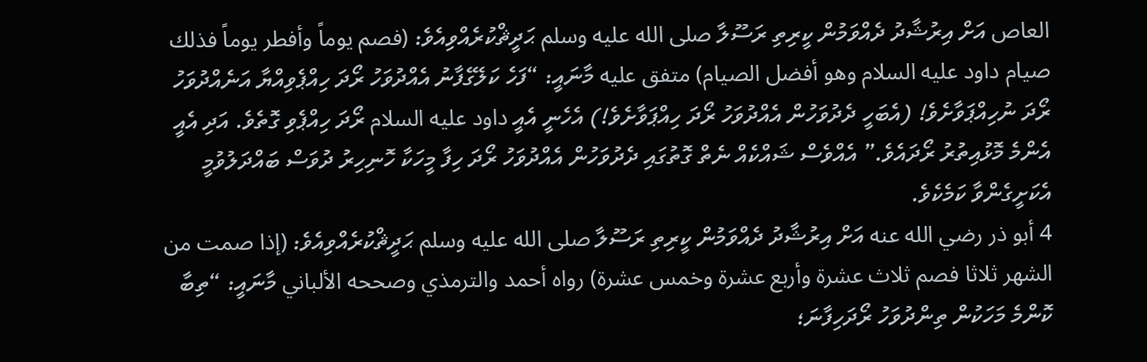العاص އަށް އިރުޝާދު ދެއްވަމުން ކީރިތި ރަސޫލާ صلى الله عليه وسلم ޙަދީޘްކުރެއްވިއެވެ: (فصم يوماً وأفطر يوماً فذلك صيام داود عليه السلام وهو أفضل الصيام) متفق عليه މާނައީ: “ފަހެ ކަލޭގެފާނު އެއްދުވަހު ރޯދަ ހިއްޕެވިއްޔާ އަނެއްދުވަހު ރޯދަ ނުހިއްޕަވާށެވެ! (އެބަހީ ދެދުވަހުން އެއްދުވަހު ރޯދަ ހިއްޕަވާށެވެ!) އެހެނީ އެއީ داود عليه السلام ރޯދަ ހިއްޕެވި ގޮތެވެ. އަދި އެއީ އެންމެ މޮޅުއިތުރު ރޯދައެވެ.” އެއްވެސް ޝައްކެއް ނެތް ގޮތުގައި ދެދުވަހުން އެއްދުވަހު ރޯދަ ހިފާ މީހަކާ ހޮނިހިރު ދުވަސް ބައްދަލުވުމީ އެކަށީގެންވާ ކަމެކެވެ.
4 أبو ذر رضي الله عنه އަށް އިރުޝާދު ދެއްވަމުން ކީރިތި ރަސޫލާ صلى الله عليه وسلم ޙަދީޘްކުރެއްވިއެވެ: (إذا صمت من الشهر ثلاثا فصم ثلاث عشرة وأربع عشرة وخمس عشرة) رواه أحمد والترمذي وصححه الألباني މާނައީ: “ތިބާ ކޮންމެ މަހަކުން ތިންދުވަހު ރޯދަހިފާނަ؛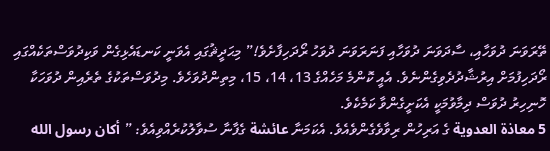ތޭރަވަނަ ދުވަހާއި، ސާދަވަނަ ދުވަހާއި ފަނަރަވަނަ ދުވަހު ރޯދަހިފާށެވެ!” މިޙަދީޘުގައި އެވަނީ ކަނޑައެޅިގެން ވަކިދުވަސްތަކެއްގައި ރޯދަހިފުމަށް އިރުޝާދުދެވިގެންނެވެ. އެއީ ކޮންމެ މަހެއްގެ 13، 14، 15، މިތިންދުވަހެވެ. މިދުވަސްތަކުގެ ތެރެއިން ދުވަހަކާ ހޮނިހިރު ދުވަސް ދިމާވުމަކީ އެކަށީގެންވާ ކަމެކެވެ.
5 معاذة العدوية ގެ އަރިހުން ރިވާވެގެންވެއެވެ. އެކަމަނާ عائشة ގެފާނާ ސުވާލުކުރެއްވިއެވެ: ” أكان رسول الله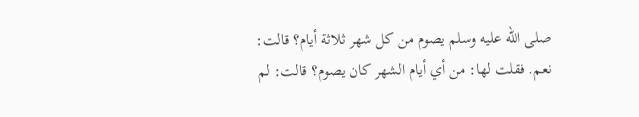صلى الله عليه وسلم يصوم من كل شهر ثلاثة أيام؟ قالت: نعم. فقلت لها: من أي أيام الشهر كان يصوم؟ قالت: لم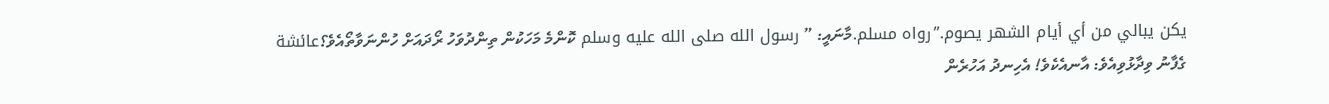يكن يبالي من أي أيام الشهر يصوم.”رواه مسلم.މާނައީ: ” رسول الله صلى الله عليه وسلم ކޮންމެ މަހަކުން ތިންދުވަހު ރޯދައަށް ހުންނަވާތޯއެވެ؟عائشة ގެފާނު ވިދާޅުވިއެވެ: އާނއެކެވެ! އެހިނދު އަހުރެން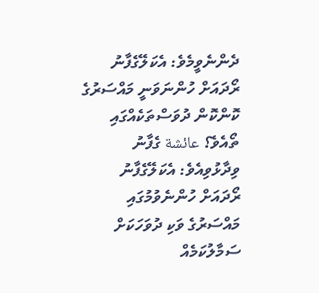ދެންނެވީމެވެ: އެކަލޭގެފާނު ރޯދައަށް ހުންނަވަނީ މައްސަރުގެ ކޮންކޮން ދުވަސްތަކެއްގައި ތޯއެވެ؟ عائشة ގެފާނު ވިދާޅުވިއެވެ: އެކަލޭގެފާނު ރޯދައަށް ހުންނެވުމުގައި މައްސަރުގެ ވަކި ދުވަހަކަށް ސަމާލުކަމެއް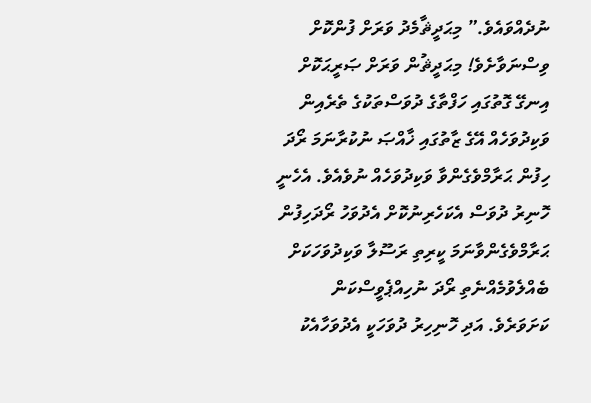ނުދެއްވައެވެ.” މިޙަދީޘާމެދު ވަރަށް ފުންކޮށް ވިސްނަވާށެވެ! މިޙަދީޘުން ވަރަށް ޞަރީޙަކޮށް އިނގޭ ގޮތުގައި ހަފްތާގެ ދުވަސްތަކުގެ ތެރެއިން ވަކިދުވަހެއް އޭގެ ޒާތުގައި ޚާއްޞަ ނުކުރާނަމަ ރޯދަ ހިފުން ޙަރާމްވެގެންވާ ވަކިދުވަހެއް ނުވެއެވެ. އެހެނީ ހޮނިރު ދުވަސް އެކަހެރިނުކޮށް އެދުވަހު ރޯދަހިފުން ޙަރާމްވެގެންވާނަމަ ކީރިތި ރަސޫލާ ވަކިދުވަހަކަށް ބެއްލެވުމެއްނެތި ރޯދަ ނުހިއްޕެވީސްކަން ކަށަވަރެވެ. އަދި ހޮނިހިރު ދުވަހަކީ އެދުވަހާއެކު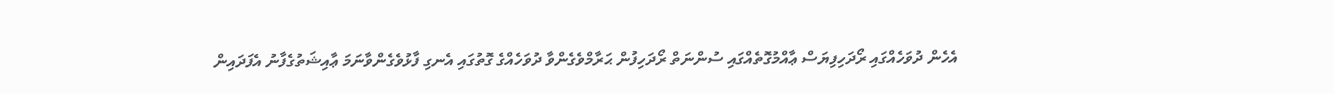އެހެން ދުވަހެއްގައި ރޯދަހިފިޔަސް ޢާއްމުގޮތެއްގައި ސުންނަތް ރޯދަހިފުން ޙަރާމްވެގެންވާ ދުވަހެއްގެ ގޮތުގައި އެނގި ފާޅުވެގެންވާނަމަ ޢާއިޝަތުގެފާނު އެފަދައިން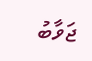ޖަވާބު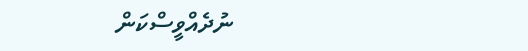ނުދެއްވީސްކަން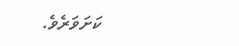ކަށަވަރެވެ.